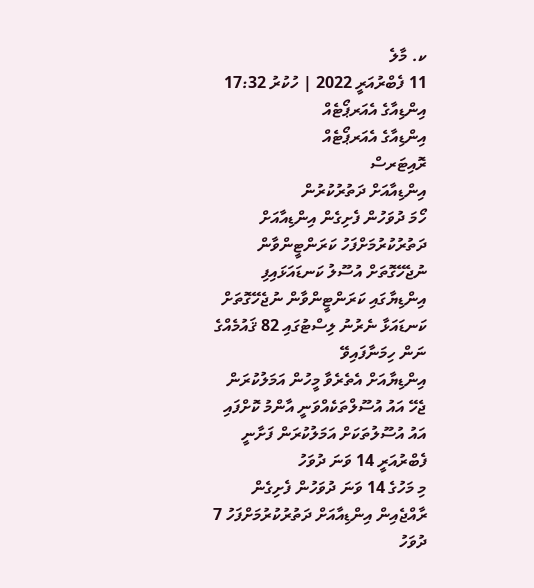ކ. މާލެ
11 ފެބްރުއަރީ 2022 | ހުކުރު 17:32
އިންޑިއާގެ އެއަރޕޯޓެއް
އިންޑިއާގެ އެއަރޕޯޓެއް
ރޮއިޓަރސް
އިންޑިއާއަށް ދަތުރުކުރުން
ހޯމަ ދުވަހުން ފެށިގެން އިންޑިއާއަށް ދަތުރުކުރުމަށްފަހު ކަރަންޓީންވާން ނުޖެހޭގޮތަށް އުސޫލު ކަނޑައަޅައިފި
އިންޑިޔާގައި ކަރަންޓީންވާން ނުޖެހޭގޮތަށް ކަނޑައަޅާ ނެރުނު ލިސްޓުގައި 82 ޤައުމެއްގެ ނަން ހިމަނާފައިވޭ
އިންޑިޔާއަށް އެތެރެވާ މީހުން އަމަލުކުރަން ޖެހޭ އައު އުސޫލްތަކެއްވަނީ އާންމު ކޮށްފައި
އައު އުސޫލުތަކަށް އަމަލުކުރަން ފަށާނީ ފެބްރުއަރީ 14 ވަނަ ދުވަހު
މި މަހުގެ 14 ވަނަ ދުވަހުން ފެށިގެން ރާއްޖެއިން އިންޑިއާއަށް ދަތުރުކުރުމަށްފަހު 7 ދުވަހު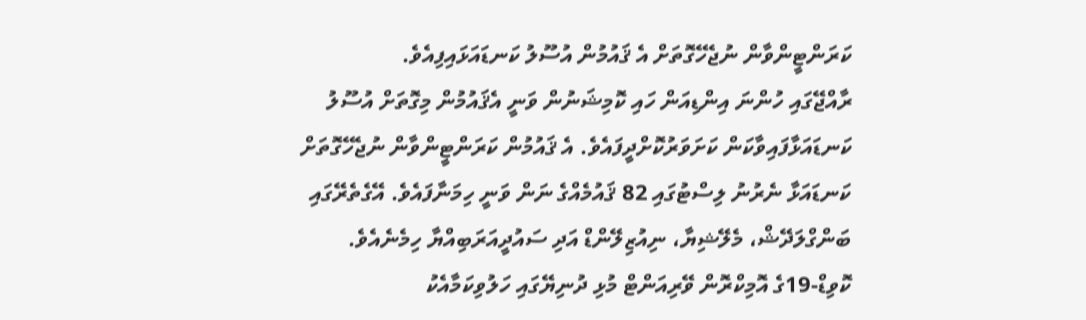ކަރަންޓީންވާން ނުޖެހޭގޮތަށް އެ ޤައުމުން އުސޫލު ކަނޑައަޅައިފިއެވެ.
ރާއްޖޭގައި ހުންނަ އިންޑިއަން ހައި ކޮމިޝަނުން ވަނީ އެޤައުމުން މިގޮތަށް އުސޫލު ކަނޑައަޅާފައިވާކަން ކަށަވަރުކޮށްދީފައެވެ. އެ ޤައުމުން ކަރަންޓީންވާން ނުޖެހޭގޮތަށް ކަނޑައަޅާ ނެރުނު ލިސްޓުގައި 82 ޤައުމެއްގެ ނަން ވަނީ ހިމަނާފައެވެ. އޭގެތެރޭގައި ބަންގްލަދޭޝް، މެލޭޝިޔާ، ނިއުޒިލޭންޑް އަދި ސައުދީއަރަބިއްޔާ ހިމެނެއެވެ.
ކޮވިޑް-19ގެ އޮމިކްރޮން ވޭރިއަންޓް މުޅި ދުނިޔޭގައި ހަލުވިކަމާއެކު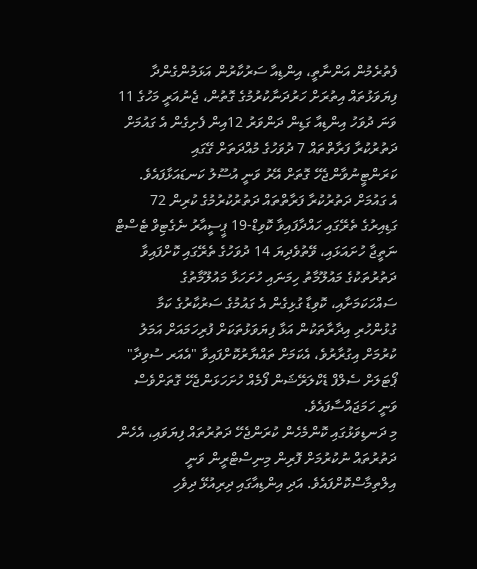ފެތުރެމުން އަންނާތީ، އިންޑިއާ ސަރުކާރުން އަޅަމުންގެންދާ ފިޔަވަޅުތައް އިތުރަށް ހަރުދަނާކުރުމުގެ ގޮތުން، ޖެނުއަރީ މަހުގެ 11 ވަނަ ދުވަހު އިންޑިއާ ގަޑިން ދަންވަރު 12އިން ފެށިގެން އެ ގައުމަށް ދަތުރުކުރާ ފަރާތްތައް 7 ދުވަހުގެ މުއްދަތަށް ގޭގައި ކަރަންޓީނުވާންޖެހޭ ގޮތަށް އޭރު ވަނީ އުސޫލު ކަނޑައަޅާފައެވެ.
އެ ގައުމަށް ދަތުރުކުރާ ފަރާތްތައް ދަތުރުކުރުމުގެ ކުރިން 72 ގަޑިއިރުގެ ތެރޭގައި ހައްދާފައިވާ ކޮވިޑް-19 ޕީސީއާރު ނެގެޓިވް ޓެސްޓް ނަތީޖާ ހުށައަޅައި، ވޭތުވެދިޔަ 14 ދުވަހުގެ ތެރޭގައި ކޮށްފައިވާ ދަތުރުތަކުގެ މައުލޫމާތު ހިމަނައި ހުށަހަޅާ މައުލޫމާތުގެ ސައްހަކަމަށާއި، ކޮވިޑާ ގުޅިގެން އެ ގައުމުގެ ސަރުކާރުގެ ކަމާ ގުޅުންހުރި އިދާރާތަކުން އަޅާ ފިޔަވަޅުތަކަށް ފުރިހަމައަށް އަމަލު ކުރުމަށް އިގުރާރުވެ، އެކަމަށް ތައްޔާރުކޮށްފައިވާ "އެއަރ ސުވިދާ" ޕޯޓަލަށް ސެލްފް ޑެކްލަރޭޝަން ފޯމެއް ހުށަހަޅަންޖެހޭ ގޮތަށްވެސް ވަނީ ހަމަޖައްސާފައެވެ.
މި ދަނޑިވަޅުގައި ކޮންމެހެން ކުރަންޖެހޭ ދަތުރުތައް ފިޔަވައި، އެހެން ދަތުރުތައް ނުކުރުމަށް ފޮރިން މިނިސްޓްރީން ވަނީ އިލްތިމާސްކޮށްފައެވެ. އަދި އިންޑިއާގައި ދިރިއުޅޭ ދިވެހި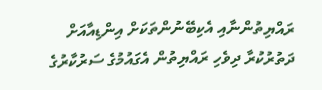ރައްޔިތުންނާއި އެކިބޭނުންތަކަށް އިންޑިއާއަށް ދަތުރުކުރާ ދިވެހި ރައްޔިތުން އެގައުމުގެ ސަރުކާރުގެ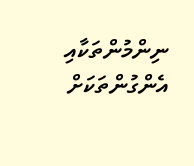ނިންމުންތަކާއި އެންގުންތަކަށް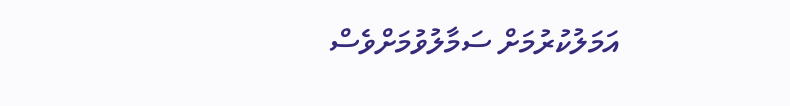އަމަލުކުރުމަށް ސަމާލުވުމަށްވެސް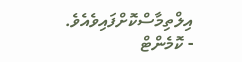އިލްތިމާސްކޮށްފައިވެއެވެ.
- ކޮމެންޓް